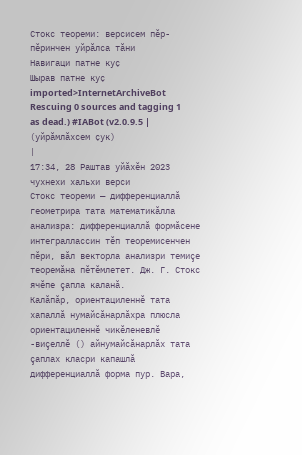Стокс теореми: версисем пӗр-пӗринчен уйрӑлса тӑни
Навигаци патне куҫ
Шырав патне куҫ
imported>InternetArchiveBot Rescuing 0 sources and tagging 1 as dead.) #IABot (v2.0.9.5 |
(уйрӑмлӑхсем ҫук)
|
17:34, 28 Раштав уйӑхӗн 2023 чухнехи хальхи верси
Стокс теореми — дифференциаллă геометрира тата математикăлла анализра: дифференциаллă формăсене интеграллассин тĕп теоремисенчен пĕри, вăл векторла анализри темиçе теоремăна пĕтĕмлетет. Дж. Г. Стокс ячĕпе çапла каланă.
Калăпăр, ориентациленнĕ тата хапаллă нумайсăнарлăхра плюсла ориентациленнĕ чикĕленевлĕ -виçеллĕ () айнумайсăнарлăх тата çаплах класри капашлă дифференциаллă форма пур. Вара,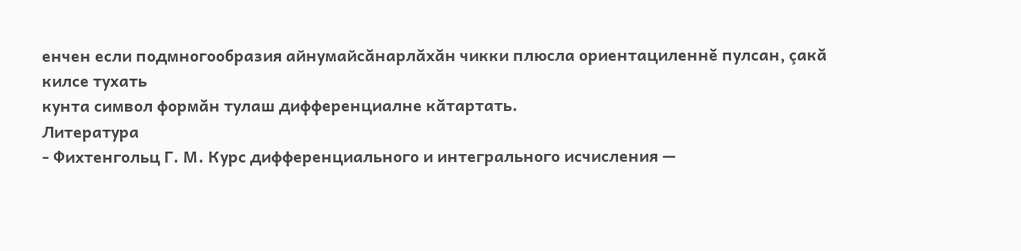енчен если подмногообразия айнумайсăнарлăхăн чикки плюсла ориентациленнĕ пулсан, çакă килсе тухать
кунта символ формăн тулаш дифференциалне кăтартать.
Литература
- Фихтенгольц Г. М. Курс дифференциального и интегрального исчисления —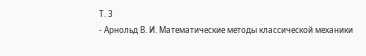Т. 3
- Арнольд В. И. Математические методы классической механики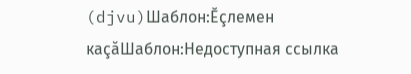(djvu)Шаблон:Ĕçлемен каçăШаблон:Недоступная ссылка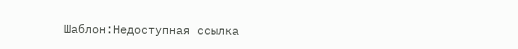Шаблон:Недоступная ссылка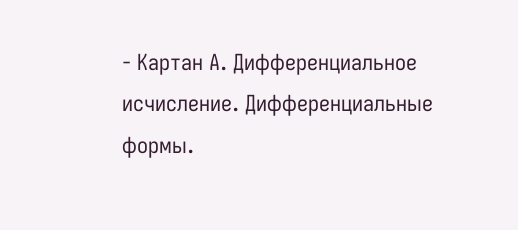- Картан А. Дифференциальное исчисление. Дифференциальные формы.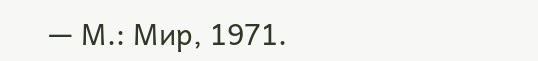— М.: Мир, 1971.